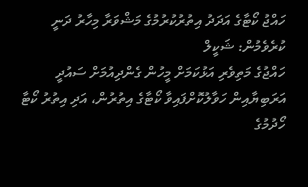ހައްޖު ކޯޓާގެ އަދަދު އިތުރުކުރުމުގެ މަޝްވަރާ މިހާރު ދަނީ ކުރެވެމުން: ޝަކީލް
ހައްޖުގެ މަތިވެރި އަޅުކަމަށް މީހުން ގެންދިއުމަށް ސައުދީ އަރަބިޔާއިން ހަވާލުކޮށްފައިވާ ކޯޓާގެ އިތުރުން، އަދި އިތުރު ކޯޓާ ހޯދުމުގެ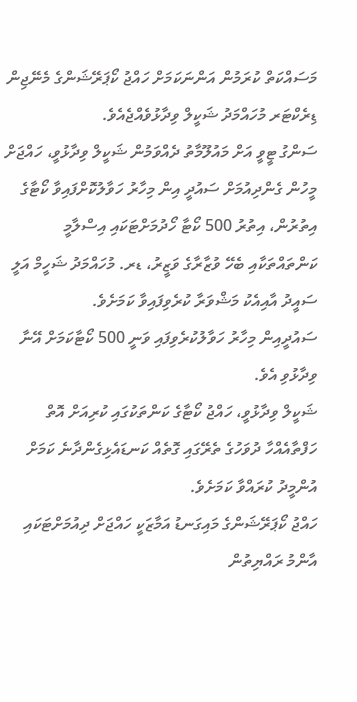މަސައްކަތް ކުރަމުން އަންނަކަމަށް ހައްޖު ކޯޕަރޭޝަންގެ މެނޭޖިން ޑިރެކްޓަރ މުހައްމަދު ޝަކީލް ވިދާޅުވެއްޖެއެވެ.
ސަންގު ޓީވީ އަށް މައުލޫމާތު ދެއްވަމުން ޝަކީލް ވިދާޅުވީ، ހައްޖަށް މީހުން ގެންދިއުމަށް ސައުދީ އިން މިހާރު ހަވާލުކޮށްފައިވާ ކޯޓާގެ އިތުރުން، އިތުރު 500 ކޯޓާ ހޯދުމަށްޓަކައި އިސްލާމީ ކަންތައްތަކާއި ބެހޭ ވުޒާރާގެ ވަޒީރު، ޑރ. މުހައްމަދު ޝަހީމް އަލީ ސައީދު އާއިއެކު މަޝްވަރާ ކުރެވިފައިވާ ކަމަށެވެ.
ސައުދީއިން މިހާރު ހަވާލުކުރެވިފައި ވަނީ 500 ކޯޓާކަމަށް އޭނާ ވިދާޅުވި އެވެ.
ޝަކީލް ވިދާޅުވީ، ހައްޖު ކޯޓާގެ ކަންތަކުގައި ކުރިއަށް އޮތް ހަފްތާއެއްހާ ދުވަހުގެ ތެރޭގައި ގޮތެއް ކަނޑައެޅިގެންދާނެ ކަމަށް އުންމީދު ކުރައްވާ ކަމަށެވެ.
ހައްޖު ކޯޕަރޭޝަންގެ މައިގަނޑު އަމާޒަކީ ހައްޖަށް ދިއުމަށްޓަކައި އާންމު ރައްޔިތުން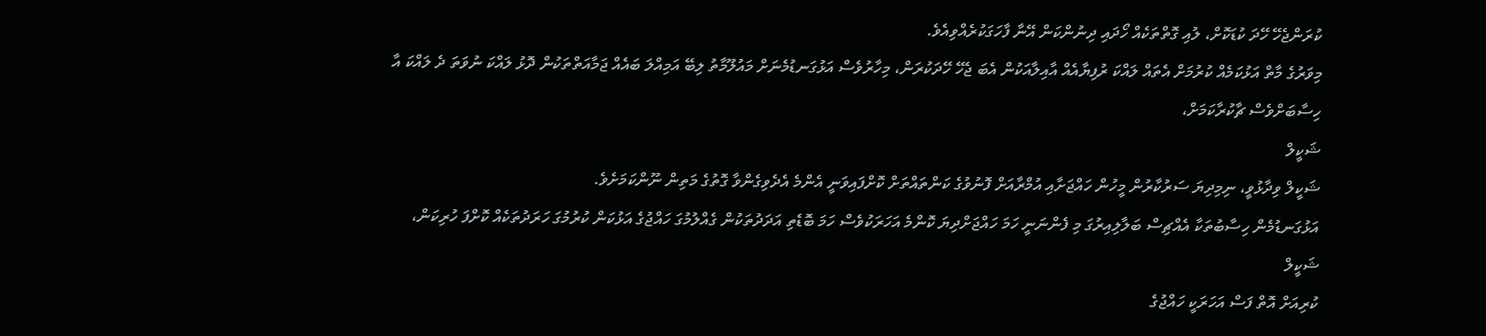ކުރަންޖެހޭ ހޭދަ ކުޑަކޮށް، ލުއި ގޮތްތަކެއް ހޯދައި ދިނުންކަން އޭނާ ފާހަގަކުރެއްވިއެވެ.
މިވަރުގެ މާތް އަޅުކަމެއް ކުރުމަށް އެތައް ލައްކަ ރުފިޔާއެއް އާއިލާއަކުން އެބަ ޖެހޭ ހޭދަކުރަން، މިހާރުވެސް އަޅުގަނޑުމެނަށް މައުލޫމާތު ލިބޭ އަމިއްލަ ބައެއް ޖަމާއަތްތަކުން ދޮޅު ލައްކަ ނުވަތަ ދެ ލައްކަ އާ ހިސާބަށްވެސް ޗާކުރާކަމަށް،
ޝަކީލް
ޝަކީލް ވިދާޅުވީ، ނިމިދިޔަ ސަރުކާރުން މީހުން ހައްޖަށާއި އުމްރާއަށް ފޮނުވުގެ ކަންތައްތަށް ކޮށްފައިވަނީ އެންމެ އެދެވިގެންވާ ގޮތުގެ މަތިން ނޫންކަމަށެވެ.
އަޅުގަނޑުމެން ހިސާބުތަކާ އެއްޗިސް ބަލާލިއިރުގަ މި ފެންނަނީ ހަމަ ހައްޖަށްދިޔަ ކޮންމެ އަހަރަކުވެސް ހަމަ ބޮޑެތި އަދަދުތަކުން ގެއްލުމުގަ ހައްޖުގެ އަޅުކަން ކުރުމުގަ ހަރަދުތަކެއް ކޮށްފަ ހުރިކަން،
ޝަކީލް
ކުރިއަށް އޮތް ފަސް އަހަރަކީ ހައްޖުގެ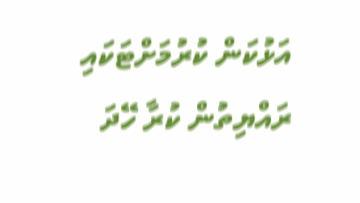އަޅުކަން ކުރުމަށްޓަކައި ރައްޔިތުން ކުރާ ހޭދަ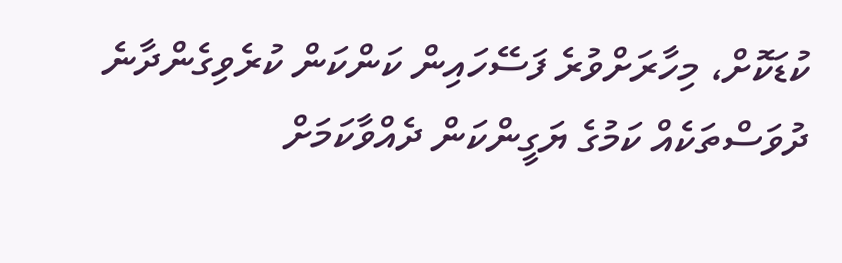ކުޑަކޮށް، މިހާރަށްވުރެ ފަސޭހައިން ކަންކަން ކުރެވިގެންދާނެ ދުވަސްތަކެއް ކަމުގެ ޔަގީންކަން ދެއްވާކަމަށް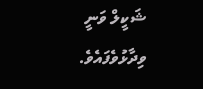ޝަކީލް ވަނީ ވިދާޅުވެފައެވެ.